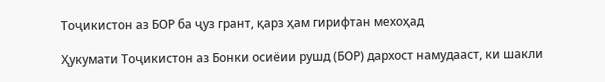Тоҷикистон аз БОР ба ҷуз грант, қарз ҳам гирифтан мехоҳад

Ҳукумати Тоҷикистон аз Бонки осиёии рушд (БОР) дархост намудааст, ки шакли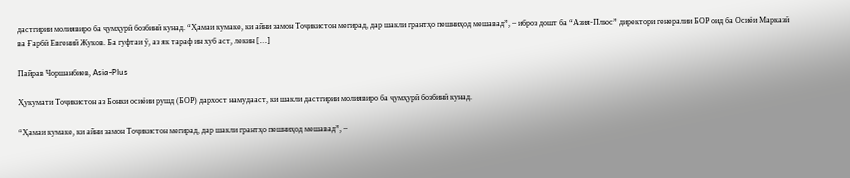дастгирии молиявиро ба ҷумҳурӣ бозбинӣ кунад. “Ҳамаи кумаке, ки айни замон Тоҷикистон мегирад, дар шакли грантҳо пешниҳод мешавад”, – иброз дошт ба “Азия-Плюс” директори генералии БОР оид ба Осиёи Марказӣ ва Ғарбӣ Евгений Жуков. Ба гуфтаи ӯ, аз як тараф ин хуб аст, лекин […]

Пайрав Чоршанбиев, Asia-Plus

Ҳукумати Тоҷикистон аз Бонки осиёии рушд (БОР) дархост намудааст, ки шакли дастгирии молиявиро ба ҷумҳурӣ бозбинӣ кунад.

“Ҳамаи кумаке, ки айни замон Тоҷикистон мегирад, дар шакли грантҳо пешниҳод мешавад”, –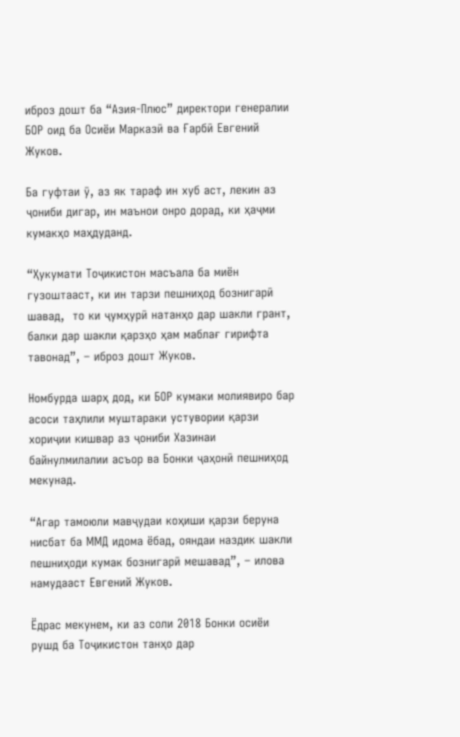иброз дошт ба “Азия-Плюс” директори генералии БОР оид ба Осиёи Марказӣ ва Ғарбӣ Евгений Жуков.

Ба гуфтаи ӯ, аз як тараф ин хуб аст, лекин аз ҷониби дигар, ин маънои онро дорад, ки ҳаҷми кумакҳо маҳдуданд.

“Ҳукумати Тоҷикистон масъала ба миён гузоштааст, ки ин тарзи пешниҳод бознигарӣ шавад,  то ки ҷумҳурӣ натанҳо дар шакли грант, балки дар шакли қарзҳо ҳам маблағ гирифта тавонад”, – иброз дошт Жуков.

Номбурда шарҳ дод, ки БОР кумаки молиявиро бар асоси таҳлили муштараки устувории қарзи хориҷии кишвар аз ҷониби Хазинаи байнулмилалии асъор ва Бонки ҷаҳонӣ пешниҳод мекунад.

“Агар тамоюли мавҷудаи коҳиши қарзи беруна нисбат ба ММД идома ёбад, ояндаи наздик шакли пешниҳоди кумак бознигарӣ мешавад”, – илова намудааст Евгений Жуков.

Ёдрас мекунем, ки аз соли 2018 Бонки осиёи рушд ба Тоҷикистон танҳо дар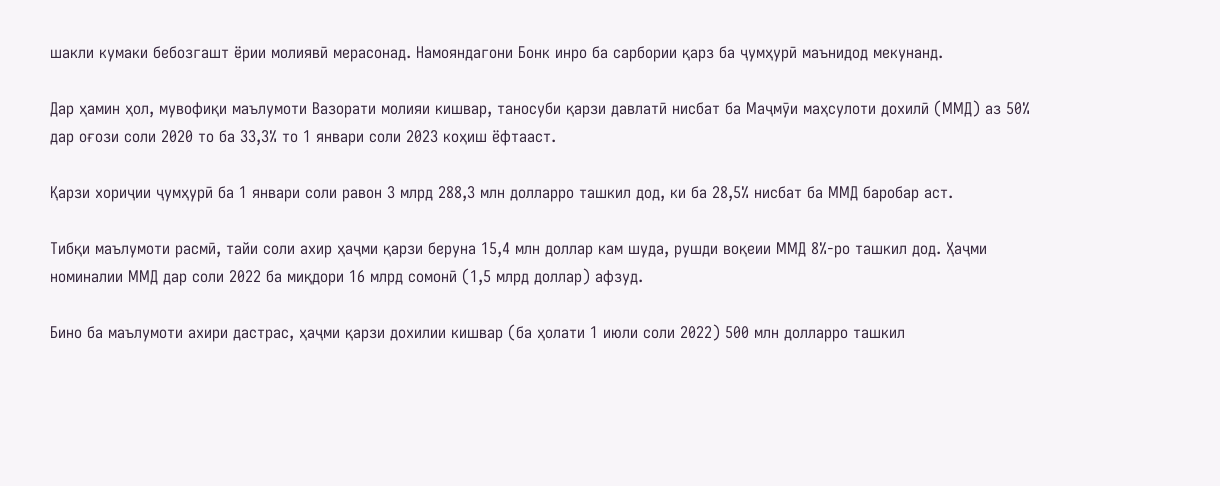шакли кумаки бебозгашт ёрии молиявӣ мерасонад. Намояндагони Бонк инро ба сарбории қарз ба ҷумҳурӣ маънидод мекунанд.

Дар ҳамин ҳол, мувофиқи маълумоти Вазорати молияи кишвар, таносуби қарзи давлатӣ нисбат ба Маҷмӯи маҳсулоти дохилӣ (ММД) аз 50% дар оғози соли 2020 то ба 33,3% то 1 январи соли 2023 коҳиш ёфтааст.

Қарзи хориҷии ҷумҳурӣ ба 1 январи соли равон 3 млрд 288,3 млн долларро ташкил дод, ки ба 28,5% нисбат ба ММД баробар аст.

Тибқи маълумоти расмӣ, тайи соли ахир ҳаҷми қарзи беруна 15,4 млн доллар кам шуда, рушди воқеии ММД 8%-ро ташкил дод. Ҳаҷми номиналии ММД дар соли 2022 ба миқдори 16 млрд сомонӣ (1,5 млрд доллар) афзуд.

Бино ба маълумоти ахири дастрас, ҳаҷми қарзи дохилии кишвар (ба ҳолати 1 июли соли 2022) 500 млн долларро ташкил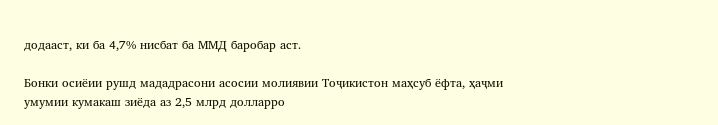додааст, ки ба 4,7% нисбат ба ММД баробар аст.

Бонки осиёии рушд мададрасони асосии молиявии Тоҷикистон маҳсуб ёфта, ҳаҷми умумии кумакаш зиёда аз 2,5 млрд долларро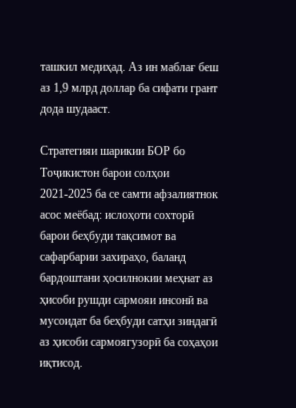ташкил медиҳад. Аз ин маблағ беш аз 1,9 млрд доллар ба сифати грант дода шудааст.

Стратегияи шарикии БОР бо Тоҷикистон барои солҳои 2021-2025 ба се самти афзалиятнок асос меёбад: ислоҳоти сохторӣ барои беҳбуди тақсимот ва сафарбарии захираҳо, баланд бардоштани ҳосилнокии меҳнат аз ҳисоби рушди сармояи инсонӣ ва мусоидат ба беҳбуди сатҳи зиндагӣ аз ҳисоби сармоягузорӣ ба соҳаҳои иқтисод.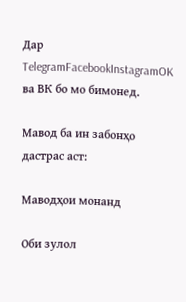Дар TelegramFacebookInstagramOK ва ВК бо мо бимонед.

Мавод ба ин забонҳо дастрас аст:

Маводҳои монанд

Оби зулол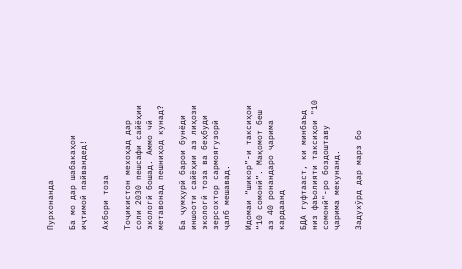Пурхонанда

Ба мо дар шабакаҳои иҷтимоӣ пайвандед!

Ахбори тоза

Тоҷикистон мехоҳад дар соли 2030 пешсафи сайёҳии экологӣ бошад. Аммо чӣ метавонад пешниҳод кунад?

Ба ҷумҳурӣ барои бунёди иншооти сайёҳии аз лиҳози экологӣ тоза ва беҳбуди зерсохтор сармоягузорӣ ҷалб мешавад.

Идомаи “шикор”-и таксиҳои “10 сомонӣ”. Мақомот беш аз 40 ронандаро ҷарима кардаанд

БДА гуфтааст, ки минбаъд низ фаъолияти таксиҳои "10 сомонӣ"-ро боздоштаву ҷарима мекунанд.

Задухӯрд дар марз бо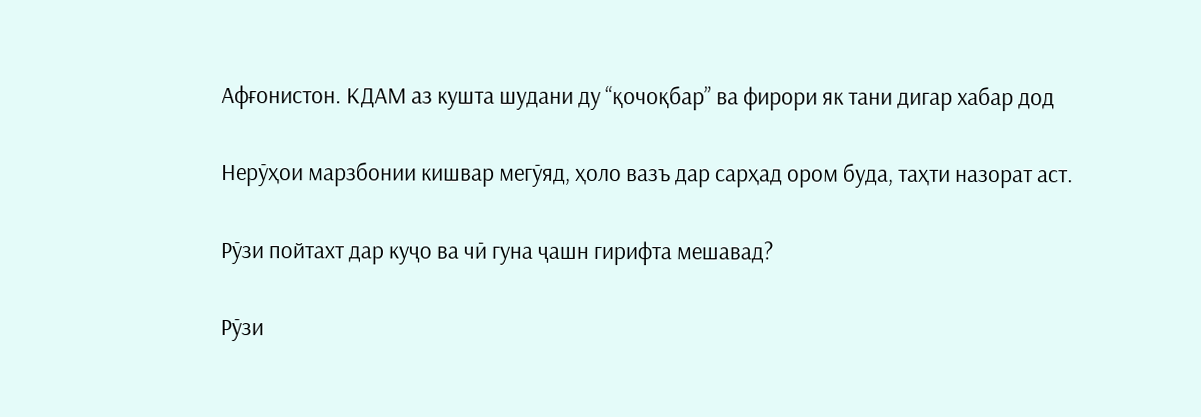Афғонистон. КДАМ аз кушта шудани ду “қочоқбар” ва фирори як тани дигар хабар дод

Нерӯҳои марзбонии кишвар мегӯяд, ҳоло вазъ дар сарҳад ором буда, таҳти назорат аст.

Рӯзи пойтахт дар куҷо ва чӣ гуна ҷашн гирифта мешавад?

Рӯзи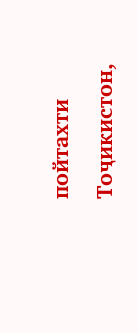пойтахти Тоҷикистон,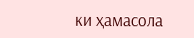ки ҳамасола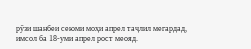рӯзи шанбеи сеюми моҳи апрел таҷлил мегардад, имсол ба 18-уми апрел рост меояд.